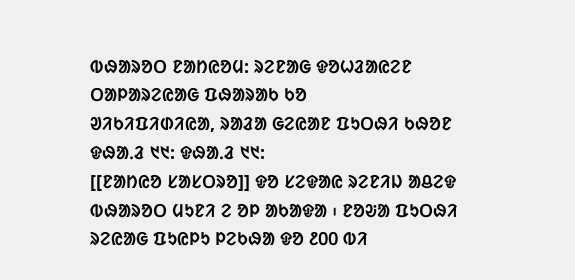ᱵᱷᱟᱨᱚᱛ ᱱᱟᱴᱭᱚᱢ: ᱨᱮᱱᱟᱜ ᱫᱚᱦᱲᱟᱭᱮᱱ ᱛᱟᱞᱟᱨᱮᱭᱟᱜ ᱯᱷᱟᱨᱟᱠ ᱠᱚ
ᱣᱤᱠᱤᱯᱤᱰᱤᱭᱟ, ᱨᱟᱲᱟ ᱜᱮᱭᱟᱱ ᱯᱩᱛᱷᱤ ᱠᱷᱚᱱ
ᱫᱷᱟᱹᱲ ᱑᱑: ᱫᱷᱟᱹᱲ ᱑᱑:
[[ᱱᱟᱴᱭᱚ ᱥᱟᱥᱛᱨᱚ]] ᱫᱚ ᱥᱮᱫᱟᱭ ᱨᱮᱱᱤᱡ ᱟᱪᱮᱫ ᱵᱷᱟᱨᱚᱛ ᱢᱩᱱᱤ ᱮ ᱚᱞ ᱟᱠᱟᱫᱟ ᱾ ᱱᱚᱶᱟ ᱯᱩᱛᱷᱤ ᱨᱮᱭᱟᱜ ᱯᱩᱭᱞᱩ ᱞᱮᱠᱷᱟ ᱫᱚ ᱒᱐᱐ ᱵᱤ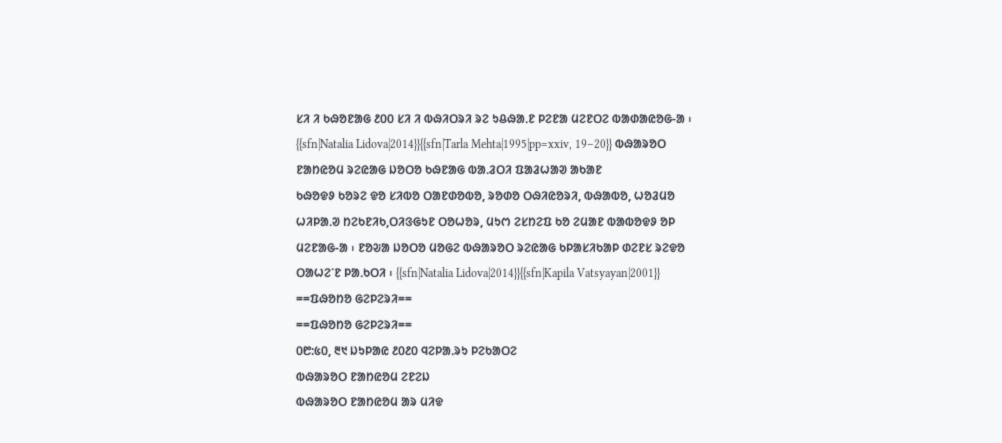ᱥᱤ ᱤ ᱠᱷᱚᱱᱟᱜ ᱒᱐᱐ ᱥᱤ ᱤ ᱵᱷᱤᱛᱨᱤ ᱨᱮ ᱩᱪᱷᱟᱹᱱ ᱞᱮᱱᱟ ᱢᱮᱱᱛᱮ ᱵᱟᱰᱟᱭᱚᱜ-ᱟ ᱾ {{sfn|Natalia Lidova|2014}}{{sfn|Tarla Mehta|1995|pp=xxiv, 19–20}} ᱵᱷᱟᱨᱚᱛ ᱱᱟᱴᱭᱚᱢ ᱨᱮᱭᱟᱜ ᱡᱚᱛᱚ ᱠᱷᱱᱟᱜ ᱵᱟᱹᱲᱛᱤ ᱯᱟᱲᱦᱟᱣ ᱟᱠᱟᱱ
ᱠᱷᱚᱫᱽ ᱠᱚᱨᱮ ᱫᱚ ᱥᱤᱵᱚ ᱛᱟᱱᱰᱚᱵᱚ, ᱨᱚᱰᱚ ᱛᱷᱤᱭᱚᱨᱤ, ᱵᱷᱟᱵᱚ, ᱦᱚᱲᱢᱚ ᱦᱤᱞᱟᱹᱣ ᱴᱮᱠᱱᱤᱠ,ᱛᱤᱝᱜᱩᱱ ᱛᱚᱦᱚᱨ, ᱢᱩᱬ ᱮᱥᱴᱮᱯ ᱠᱚ ᱮᱢᱟᱱ ᱵᱟᱵᱚᱫᱽ ᱚᱞ ᱢᱮᱱᱟᱜ-ᱟ ᱾ ᱱᱚᱶᱟ ᱡᱚᱛᱚ ᱢᱚᱜᱮ ᱵᱷᱟᱨᱚᱛ ᱨᱮᱭᱟᱜ ᱠᱞᱟᱥᱤᱠᱟᱞ ᱰᱮᱱᱥ ᱨᱮᱫᱚ ᱛᱟᱦᱮᱸᱱ ᱞᱟᱹᱠᱛᱤ ᱾ {{sfn|Natalia Lidova|2014}}{{sfn|Kapila Vatsyayan|2001}}
==ᱯᱷᱚᱴᱚ ᱜᱮᱞᱮᱨᱤ==
==ᱯᱷᱚᱴᱚ ᱜᱮᱞᱮᱨᱤ==
᱐᱘:᱕᱐, ᱓᱑ ᱡᱩᱞᱟᱭ ᱒᱐᱒᱐ ᱧᱮᱞᱟᱹᱨᱩ ᱞᱮᱠᱟᱛᱮ
ᱵᱷᱟᱨᱚᱛ ᱱᱟᱴᱭᱚᱢ ᱮᱱᱮᱡ
ᱵᱷᱟᱨᱚᱛ ᱱᱟᱴᱭᱚᱢ ᱟᱨ ᱢᱤᱫ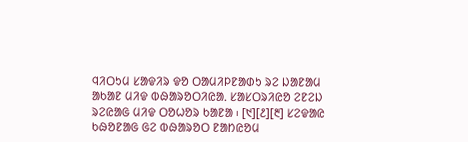ᱧᱤᱛᱩᱢ ᱥᱟᱫᱤᱨ ᱫᱚ ᱛᱟᱢᱤᱞᱱᱟᱰᱩ ᱨᱮ ᱡᱟᱱᱟᱢ ᱟᱠᱟᱱ ᱢᱤᱫ ᱵᱷᱟᱨᱚᱛᱤᱭᱟᱹ ᱥᱟᱥᱛᱨᱤᱭᱚ ᱮᱱᱮᱡ ᱨᱮᱭᱟᱜ ᱢᱤᱫ ᱛᱚᱦᱚᱨ ᱠᱟᱱᱟ ᱾ [᱑][᱒][᱓] ᱥᱮᱫᱟᱭ ᱠᱷᱚᱱᱟᱜ ᱜᱮ ᱵᱷᱟᱨᱚᱛ ᱱᱟᱴᱭᱚᱢ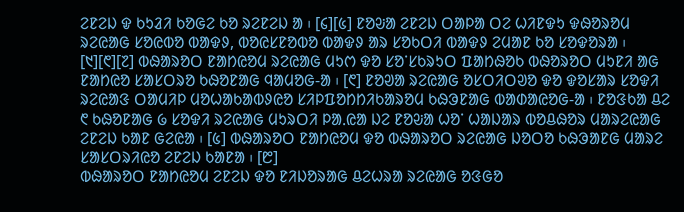ᱮᱱᱮᱡ ᱫ ᱠᱩᱲᱤ ᱠᱚᱜᱮ ᱠᱚ ᱨᱮᱱᱮᱡ ᱟ ᱾ [᱔][᱕] ᱱᱚᱶᱟ ᱮᱱᱮᱡ ᱛᱟᱞᱟ ᱛᱮ ᱦᱤᱱᱫᱩ ᱫᱷᱚᱨᱚᱢ ᱨᱮᱭᱟᱜ ᱥᱚᱭᱵᱚ ᱵᱟᱫᱽ, ᱵᱚᱭᱥᱱᱚᱵᱚ ᱵᱟᱫᱽ ᱟᱨ ᱥᱚᱠᱛᱤ ᱵᱟᱫᱽ ᱮᱢᱟᱱ ᱠᱚ ᱥᱚᱫᱚᱨᱟ ᱾ [᱑][᱖][᱗] ᱵᱷᱟᱨᱚᱛ ᱱᱟᱴᱭᱚᱢ ᱨᱮᱭᱟᱜ ᱢᱩᱬ ᱫᱚ ᱥᱚᱸᱥᱠᱨᱩᱛ ᱯᱟᱴᱷᱚᱠ ᱵᱷᱚᱨᱚᱛ ᱢᱩᱱᱤ ᱟᱜ ᱱᱟᱴᱭᱚ ᱥᱟᱥᱛᱨᱚ ᱠᱷᱚᱱᱟᱜ ᱧᱟᱢᱚᱜ-ᱟ ᱾ [᱖] ᱱᱚᱣᱟ ᱨᱮᱭᱟᱜ ᱚᱥᱛᱤᱛᱣᱚ ᱫᱚ ᱫᱚᱥᱟᱨ ᱥᱚᱫᱤ ᱨᱮᱭᱟᱝ ᱛᱟᱢᱤᱞ ᱢᱚᱦᱟᱠᱟᱵᱽᱭᱚ ᱥᱤᱞᱯᱚᱴᱴᱤᱠᱟᱨᱚᱢ ᱠᱷᱳᱱᱟᱜ ᱵᱟᱰᱟᱭᱚᱜ-ᱟ ᱾ ᱱᱚᱝᱠᱟ ᱪᱮ ᱖ ᱠᱷᱚᱱᱟᱜ ᱙ ᱥᱚᱫᱤ ᱨᱮᱭᱟᱜ ᱢᱩᱨᱛᱤ ᱞᱟᱹᱭᱟ ᱡᱮ ᱱᱚᱶᱟ ᱦᱚᱸ ᱦᱟᱡᱟᱨ ᱵᱚᱪᱷᱚᱨ ᱢᱟᱨᱮᱭᱟᱜ ᱮᱱᱮᱡ ᱠᱟᱱ ᱜᱮᱭᱟ ᱾ [᱕] ᱵᱷᱟᱨᱚᱛ ᱱᱟᱴᱭᱚᱢ ᱫᱚ ᱵᱷᱟᱨᱚᱛ ᱨᱮᱭᱟᱜ ᱡᱚᱛᱚ ᱠᱷᱳᱟᱱᱜ ᱢᱟᱨᱮ ᱥᱟᱥᱛᱨᱤᱭᱚ ᱮᱱᱮᱡ ᱠᱟᱱᱟ ᱾ [᱘]
ᱵᱷᱟᱨᱚᱛ ᱱᱟᱴᱭᱚᱢ ᱮᱱᱮᱡ ᱫᱚ ᱱᱤᱡᱚᱨᱟᱜ ᱪᱮᱦᱨᱟ ᱨᱮᱭᱟᱜ ᱚᱝᱜᱚ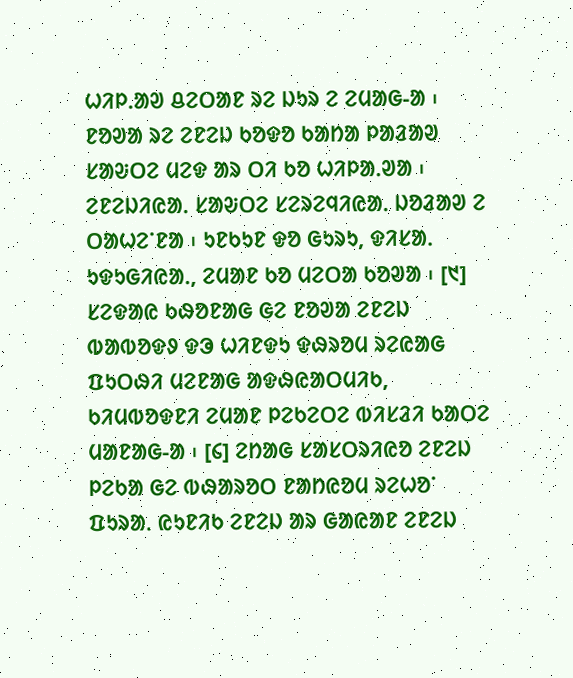ᱦᱤᱞᱹᱟᱣ ᱪᱮᱛᱟᱱ ᱨᱮ ᱡᱩᱨ ᱮ ᱮᱢᱟᱜ-ᱟ ᱾ ᱱᱚᱣᱟ ᱨᱮ ᱮᱱᱮᱡ ᱠᱚᱫᱚ ᱠᱟᱴᱟ ᱞᱟᱲᱟᱣ ᱥᱟᱶᱛᱮ ᱢᱮᱫ ᱟᱨ ᱛᱤ ᱠᱚ ᱦᱤᱞᱟᱹᱣᱟ ᱾ ᱮᱱᱮᱡᱤᱭᱟᱹ ᱥᱟᱶᱛᱮ ᱥᱮᱨᱮᱧᱤᱭᱟᱹ ᱡᱚᱲᱟᱣ ᱮ ᱛᱟᱦᱮᱸᱱᱟ ᱾ ᱩᱱᱠᱩᱱ ᱫᱚ ᱜᱩᱨᱩ, ᱫᱤᱥᱟᱹ ᱩᱫᱩᱜᱤᱭᱟᱹ, ᱮᱢᱟᱱ ᱠᱚ ᱢᱮᱛᱟ ᱠᱚᱣᱟ ᱾ [᱑] ᱥᱮᱫᱟᱭ ᱠᱷᱚᱱᱟᱜ ᱜᱮ ᱱᱚᱣᱟ ᱮᱱᱮᱡ ᱵᱟᱵᱚᱫᱽ ᱫᱳ ᱦᱤᱱᱫᱩ ᱫᱷᱨᱚᱢ ᱨᱮᱭᱟᱜ ᱯᱩᱛᱷᱤ ᱢᱮᱱᱟᱜ ᱟᱫᱷᱭᱟᱛᱢᱤᱠ, ᱠᱤᱢᱵᱚᱫᱱᱤ ᱮᱢᱟᱱ ᱞᱮᱠᱮᱛᱮ ᱵᱤᱥᱲᱤ ᱠᱟᱛᱮ ᱢᱟᱱᱟᱜ-ᱟ ᱾ [᱔] ᱮᱴᱟᱜ ᱥᱟᱥᱛᱨᱤᱭᱚ ᱮᱱᱮᱡ ᱞᱮᱠᱟ ᱜᱮ ᱵᱷᱟᱨᱚᱛ ᱱᱟᱴᱭᱚᱢ ᱨᱮᱦᱚᱸ ᱯᱩᱨᱟᱹ ᱭᱩᱱᱤᱠ ᱮᱱᱮᱡ ᱟᱨ ᱜᱟᱭᱟᱱ ᱮᱱᱮᱡ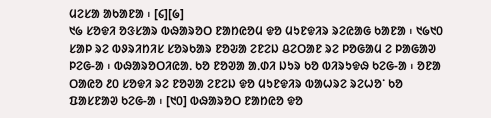ᱢᱮᱥᱟ ᱟᱠᱟᱱᱟ ᱾ [᱔][᱙]
᱑᱙ ᱥᱚᱫᱤ ᱚᱝᱥᱟᱨ ᱵᱷᱟᱨᱚᱛ ᱱᱟᱴᱭᱚᱢ ᱫᱚ ᱢᱩᱱᱫᱤᱨ ᱨᱮᱭᱟᱜ ᱠᱟᱱᱟ ᱾ ᱑᱙᱑᱐ ᱥᱟᱞ ᱨᱮ ᱵᱽᱨᱤᱴᱤᱥ ᱥᱚᱨᱠᱟᱨ ᱱᱚᱶᱟ ᱮᱱᱮᱡ ᱪᱮᱛᱟᱱ ᱨᱮ ᱞᱚᱜᱟᱢ ᱮ ᱞᱟᱜᱟᱣ ᱞᱮᱜ-ᱟ ᱾ ᱵᱷᱟᱨᱚᱛᱤᱭᱟᱹ ᱠᱚ ᱱᱚᱣᱟ ᱟᱹᱰᱤ ᱡᱩᱨ ᱠᱚ ᱵᱤᱨᱩᱫᱷ ᱠᱮᱜ-ᱟ ᱾ ᱚᱱᱟ ᱛᱟᱭᱚ ᱒᱐ ᱥᱚᱫᱤ ᱨᱮ ᱱᱚᱣᱟ ᱮᱱᱮᱡ ᱫᱚ ᱢᱩᱱᱫᱤᱨ ᱵᱟᱦᱨᱮ ᱨᱮᱦᱚᱸ ᱠᱚ ᱯᱟᱥᱱᱟᱣ ᱠᱮᱜ-ᱟ ᱾ [᱑᱐] ᱵᱷᱟᱨᱚᱛ ᱱᱟᱴᱭᱚ ᱫᱚ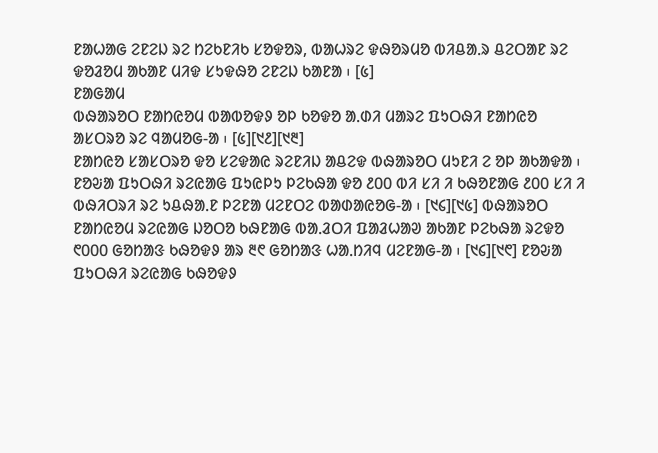ᱱᱟᱦᱟᱜ ᱮᱱᱮᱡ ᱨᱮ ᱴᱮᱠᱱᱤᱠ ᱥᱚᱫᱚᱨ, ᱵᱟᱦᱨᱮ ᱫᱷᱚᱨᱢᱚ ᱵᱤᱪᱟᱹᱨ ᱪᱮᱛᱟᱱ ᱨᱮ ᱫᱚᱲᱚᱢ ᱟᱠᱟᱱ ᱢᱤᱫ ᱥᱩᱫᱷᱚ ᱮᱱᱮᱡ ᱠᱟᱱᱟ ᱾ [᱕]
ᱱᱟᱜᱟᱢ
ᱵᱷᱟᱨᱚᱛ ᱱᱟᱴᱭᱚᱢ ᱵᱟᱵᱚᱫᱽ ᱚᱞ ᱠᱚᱫᱚ ᱟᱹᱰᱤ ᱢᱟᱨᱮ ᱯᱩᱛᱷᱤ ᱱᱟᱴᱭᱚ ᱟᱥᱛᱨᱚ ᱨᱮ ᱧᱟᱢᱚᱜ-ᱟ ᱾ [᱕][᱑᱒][᱑᱓]
ᱱᱟᱴᱭᱚ ᱥᱟᱥᱛᱨᱚ ᱫᱚ ᱥᱮᱫᱟᱭ ᱨᱮᱱᱤᱡ ᱟᱪᱮᱫ ᱵᱷᱟᱨᱚᱛ ᱢᱩᱱᱤ ᱮ ᱚᱞ ᱟᱠᱟᱫᱟ ᱾ ᱱᱚᱶᱟ ᱯᱩᱛᱷᱤ ᱨᱮᱭᱟᱜ ᱯᱩᱭᱞᱩ ᱞᱮᱠᱷᱟ ᱫᱚ ᱒᱐᱐ ᱵᱤ ᱥᱤ ᱤ ᱠᱷᱚᱱᱟᱜ ᱒᱐᱐ ᱥᱤ ᱤ ᱵᱷᱤᱛᱨᱤ ᱨᱮ ᱩᱪᱷᱟᱹᱱ ᱞᱮᱱᱟ ᱢᱮᱱᱛᱮ ᱵᱟᱰᱟᱭᱚᱜ-ᱟ ᱾ [᱑᱔][᱑᱕] ᱵᱷᱟᱨᱚᱛ ᱱᱟᱴᱭᱚᱢ ᱨᱮᱭᱟᱜ ᱡᱚᱛᱚ ᱠᱷᱱᱟᱜ ᱵᱟᱹᱲᱛᱤ ᱯᱟᱲᱦᱟᱣ ᱟᱠᱟᱱ ᱞᱮᱠᱷᱟ ᱨᱮᱫᱚ ᱖᱐᱐᱐ ᱜᱚᱴᱟᱝ ᱠᱷᱚᱫᱽ ᱟᱨ ᱓᱖ ᱜᱚᱴᱟᱝ ᱦᱟᱹᱴᱤᱧ ᱢᱮᱱᱟᱜ-ᱟ ᱾ [᱑᱔][᱑᱖] ᱱᱚᱶᱟ ᱯᱩᱛᱷᱤ ᱨᱮᱭᱟᱜ ᱠᱷᱚᱫᱽ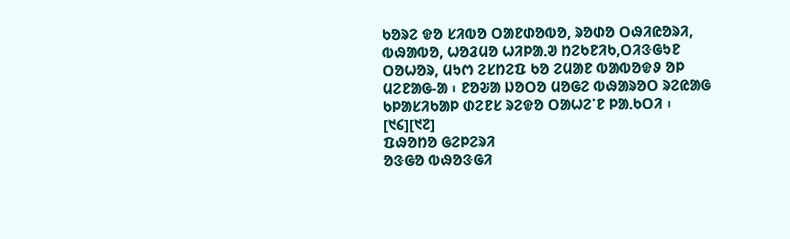ᱠᱚᱨᱮ ᱫᱚ ᱥᱤᱵᱚ ᱛᱟᱱᱰᱚᱵᱚ, ᱨᱚᱰᱚ ᱛᱷᱤᱭᱚᱨᱤ, ᱵᱷᱟᱵᱚ, ᱦᱚᱲᱢᱚ ᱦᱤᱞᱟᱹᱣ ᱴᱮᱠᱱᱤᱠ,ᱛᱤᱝᱜᱩᱱ ᱛᱚᱦᱚᱨ, ᱢᱩᱬ ᱮᱥᱴᱮᱯ ᱠᱚ ᱮᱢᱟᱱ ᱵᱟᱵᱚᱫᱽ ᱚᱞ ᱢᱮᱱᱟᱜ-ᱟ ᱾ ᱱᱚᱶᱟ ᱡᱚᱛᱚ ᱢᱚᱜᱮ ᱵᱷᱟᱨᱚᱛ ᱨᱮᱭᱟᱜ ᱠᱞᱟᱥᱤᱠᱟᱞ ᱰᱮᱱᱥ ᱨᱮᱫᱚ ᱛᱟᱦᱮᱸᱱ ᱞᱟᱹᱠᱛᱤ ᱾ [᱑᱔][᱑᱗]
ᱯᱷᱚᱴᱚ ᱜᱮᱞᱮᱨᱤ
ᱚᱝᱜᱚ ᱵᱷᱚᱝᱜᱤ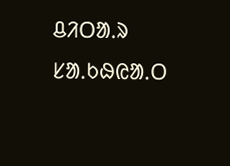ᱪᱤᱛᱟᱹᱨ
ᱥᱟᱹᱠᱷᱭᱟᱹᱛ